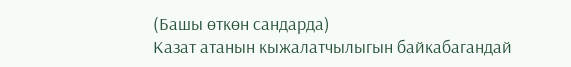(Башы өткөн сандарда)
Казат атанын кыжалатчылыгын байкабагандай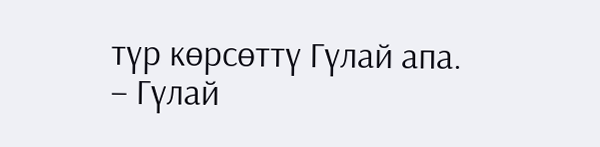түр көрсөттү Гүлай апа.
– Гүлай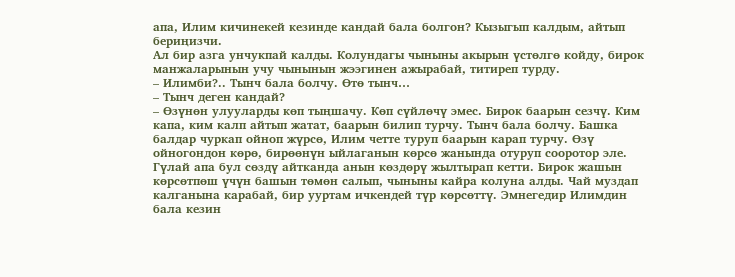апа, Илим кичинекей кезинде кандай бала болгон? Кызыгып калдым, айтып бериңизчи.
Ал бир азга унчукпай калды. Колундагы чыныны акырын үстөлгө койду, бирок манжаларынын учу чынынын жээгинен ажырабай, титиреп турду.
– Илимби?.. Тынч бала болчу. Өтө тынч…
– Тынч деген кандай?
– Өзүнөн улууларды көп тыңшачу. Көп сүйлөчү эмес. Бирок баарын сезчү. Ким капа, ким калп айтып жатат, баарын билип турчу. Тынч бала болчу. Башка балдар чуркап ойноп жүрсө, Илим четте туруп баарын карап турчу. Өзү ойногондон көрө, бирөөнүн ыйлаганын көрсө жанында отуруп сооротор эле.
Гүлай апа бул сөздү айтканда анын көздөрү жылтырап кетти. Бирок жашын көрсөтпөш үчүн башын төмөн салып, чыныны кайра колуна алды. Чай муздап калганына карабай, бир ууртам ичкендей түр көрсөттү. Эмнегедир Илимдин бала кезин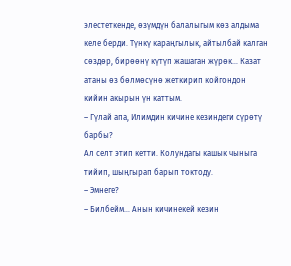элестеткенде, өзүмдүн балалыгым көз алдыма келе берди. Түнкү караңгылык, айтылбай калган сөздөр, бирөөнү күтүп жашаган жүрөк… Казат атаны өз бөлмөсүнө жеткирип койгондон кийин акырын үн каттым.
– Гүлай апа, Илимдин кичине кезиндеги сүрөтү барбы?
Ал селт этип кетти. Колундагы кашык чыныга тийип, шыңгырап барып токтоду.
– Эмнеге?
– Билбейм… Анын кичинекей кезин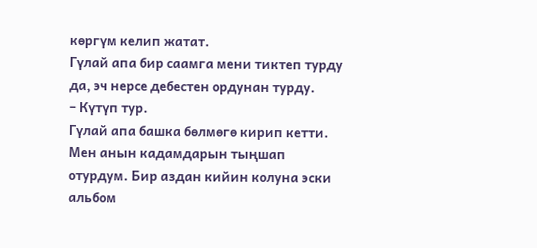көргүм келип жатат.
Гүлай апа бир саамга мени тиктеп турду да, эч нерсе дебестен ордунан турду.
– Күтүп тур.
Гүлай апа башка бөлмөгө кирип кетти. Мен анын кадамдарын тыңшап отурдум. Бир аздан кийин колуна эски альбом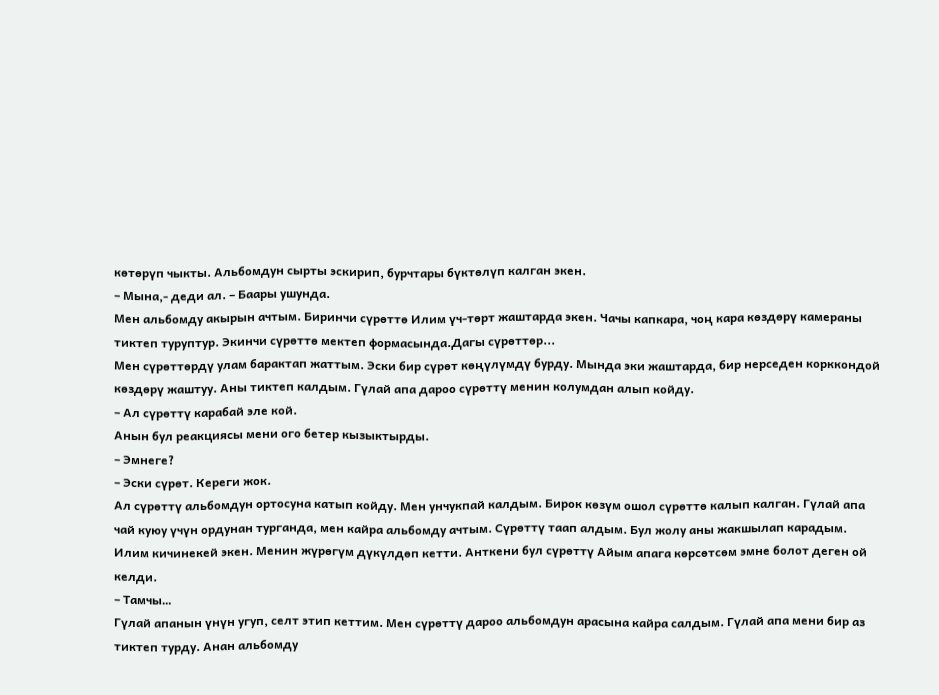көтөрүп чыкты. Альбомдун сырты эскирип, бурчтары бүктөлүп калган экен.
– Мына,- деди ал. – Баары ушунда.
Мен альбомду акырын ачтым. Биринчи сүрөттө Илим үч-төрт жаштарда экен. Чачы капкара, чоң кара көздөрү камераны тиктеп туруптур. Экинчи сүрөттө мектеп формасында.Дагы сүрөттөр...
Мен сүрөттөрдү улам барактап жаттым. Эски бир сүрөт көңүлүмдү бурду. Мында эки жаштарда, бир нерседен корккондой көздөрү жаштуу. Аны тиктеп калдым. Гүлай апа дароо сүрөттү менин колумдан алып койду.
– Ал сүрөттү карабай эле кой.
Анын бул реакциясы мени ого бетер кызыктырды.
– Эмнеге?
– Эски сүрөт. Кереги жок.
Ал сүрөттү альбомдун ортосуна катып койду. Мен унчукпай калдым. Бирок көзүм ошол сүрөттө калып калган. Гүлай апа чай куюу үчүн ордунан турганда, мен кайра альбомду ачтым. Сүрөттү таап алдым. Бул жолу аны жакшылап карадым. Илим кичинекей экен. Менин жүрөгүм дүкүлдөп кетти. Анткени бул сүрөттү Айым апага көрсөтсөм эмне болот деген ой келди.
– Тамчы…
Гүлай апанын үнүн угуп, селт этип кеттим. Мен сүрөттү дароо альбомдун арасына кайра салдым. Гүлай апа мени бир аз тиктеп турду. Анан альбомду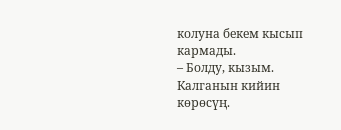колуна бекем кысып кармады.
– Болду, кызым. Калганын кийин көрөсүң.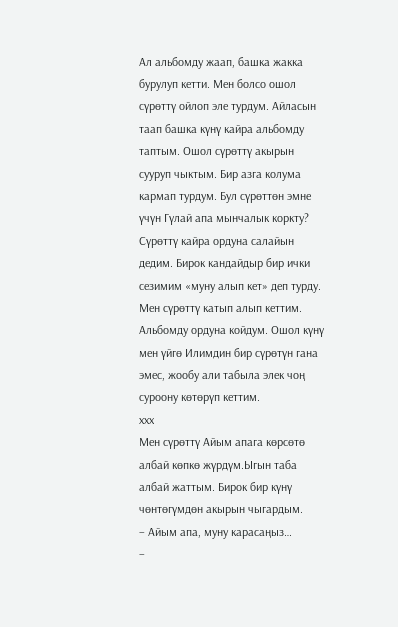Ал альбомду жаап, башка жакка бурулуп кетти. Мен болсо ошол сүрөттү ойлоп эле турдум. Айласын таап башка күнү кайра альбомду таптым. Ошол сүрөттү акырын сууруп чыктым. Бир азга колума кармап турдум. Бул сүрөттөн эмне үчүн Гүлай апа мынчалык коркту? Сүрөттү кайра ордуна салайын дедим. Бирок кандайдыр бир ички сезимим «муну алып кет» деп турду. Мен сүрөттү катып алып кеттим. Альбомду ордуна койдум. Ошол күнү мен үйгө Илимдин бир сүрөтүн гана эмес, жообу али табыла элек чоң суроону көтөрүп кеттим.
ххх
Мен сүрөттү Айым апага көрсөтө албай көпкө жүрдүм.Ыгын таба албай жаттым. Бирок бир күнү чөнтөгүмдөн акырын чыгардым.
– Айым апа, муну карасаңыз…
–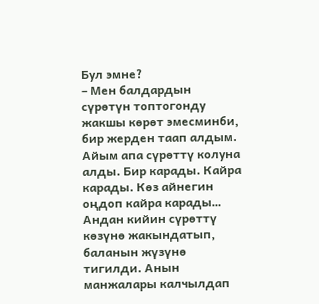Бул эмне?
– Мен балдардын сүрөтүн топтогонду жакшы көрөт эмесминби, бир жерден таап алдым.
Айым апа сүрөттү колуна алды. Бир карады. Кайра карады. Көз айнегин оңдоп кайра карады… Андан кийин сүрөттү көзүнө жакындатып, баланын жүзүнө тигилди. Анын манжалары калчылдап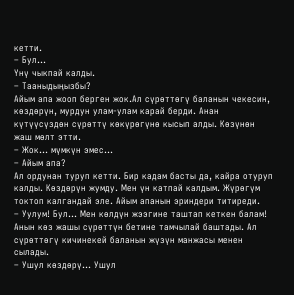кетти.
– Бул…
Үнү чыкпай калды.
– Тааныдыңызбы?
Айым апа жооп берген жок.Ал сүрөттөгү баланын чекесин, көздөрүн, мурдун улам-улам карай берди. Анан күтүүсүздөн сүрөттү көкүрөгүнө кысып алды. Көзүнөн жаш мөлт этти.
– Жок… мүмкүн эмес…
– Айым апа?
Ал ордунан туруп кетти. Бир кадам басты да, кайра отуруп калды. Көздөрүн жумду. Мен үн катпай калдым. Жүрөгүм токтоп калгандай эле. Айым апанын эриндери титиреди.
– Уулум! Бул… Мен көлдүн жээгине таштап кеткен балам!
Анын көз жашы сүрөттүн бетине тамчылай баштады. Ал сүрөттөгү кичинекей баланын жүзүн манжасы менен сылады.
– Ушул көздөрү… Ушул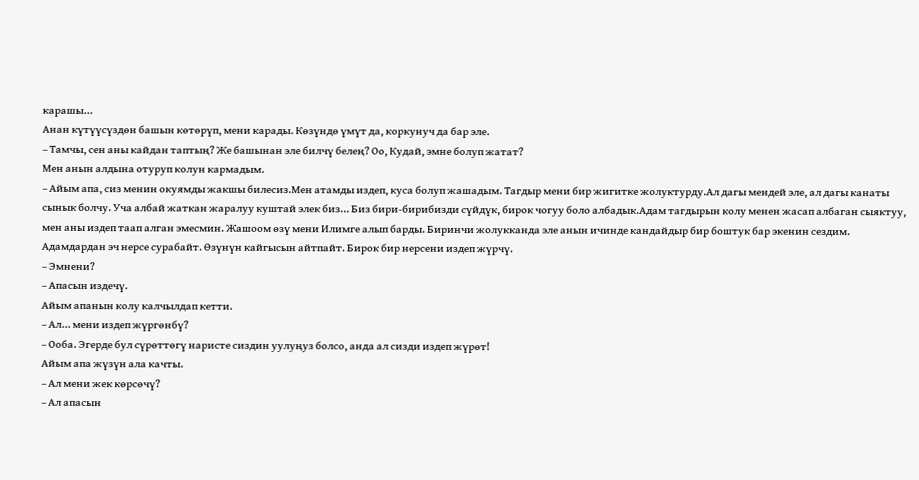карашы…
Анан күтүүсүздөн башын көтөрүп, мени карады. Көзүндө үмүт да, коркунуч да бар эле.
– Тамчы, сен аны кайдан таптың? Же башынан эле билчү белең? Оо, Кудай, эмне болуп жатат?
Мен анын алдына отуруп колун кармадым.
– Айым апа, сиз менин окуямды жакшы билесиз.Мен атамды издеп, куса болуп жашадым. Тагдыр мени бир жигитке жолуктурду.Ал дагы мендей эле, ал дагы канаты сынык болчу. Уча албай жаткан жаралуу куштай элек биз… Биз бири-бирибизди сүйдүк, бирок чогуу боло албадык.Адам тагдырын колу менен жасап албаган сыяктуу, мен аны издеп таап алган эмесмин. Жашоом өзү мени Илимге алып барды. Биринчи жолукканда эле анын ичинде кандайдыр бир боштук бар экенин сездим. Адамдардан эч нерсе сурабайт. Өзүнүн кайгысын айтпайт. Бирок бир нерсени издеп жүрчү.
– Эмнени?
– Апасын издечү.
Айым апанын колу калчылдап кетти.
– Ал… мени издеп жүргөнбү?
– Ооба. Эгерде бул сүрөттөгү наристе сиздин уулуңуз болсо, анда ал сизди издеп жүрөт!
Айым апа жүзүн ала качты.
– Ал мени жек көрсөчү?
– Ал апасын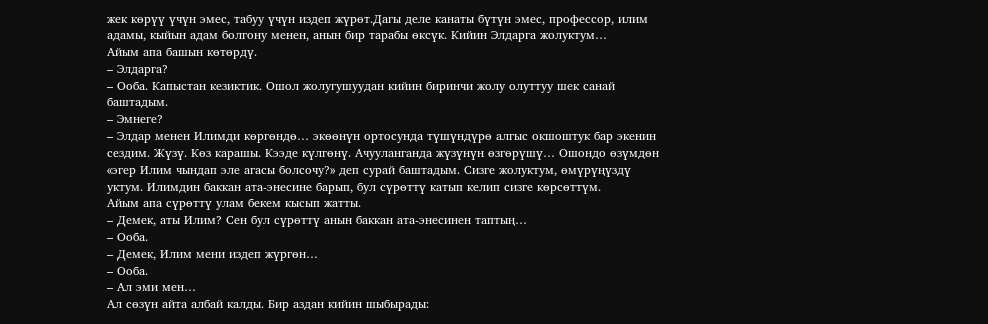жек көрүү үчүн эмес, табуу үчүн издеп жүрөт.Дагы деле канаты бүтүн эмес, профессор, илим адамы, кыйын адам болгону менен, анын бир тарабы өксүк. Кийин Элдарга жолуктум…
Айым апа башын көтөрдү.
– Элдарга?
– Ооба. Капыстан кезиктик. Ошол жолугушуудан кийин биринчи жолу олуттуу шек санай баштадым.
– Эмнеге?
– Элдар менен Илимди көргөндө… экөөнүн ортосунда түшүндүрө алгыс окшоштук бар экенин сездим. Жүзү. Көз карашы. Кээде күлгөнү. Ачууланганда жүзүнүн өзгөрүшү… Ошондо өзүмдөн «эгер Илим чындап эле агасы болсочу?» деп сурай баштадым. Сизге жолуктум, өмүрүңүздү уктум. Илимдин баккан ата-энесине барып, бул сүрөттү катып келип сизге көрсөттүм.
Айым апа сүрөттү улам бекем кысып жатты.
– Демек, аты Илим? Сен бул сүрөттү анын баккан ата-энесинен таптың…
– Ооба.
– Демек, Илим мени издеп жүргөн…
– Ооба.
– Ал эми мен…
Ал сөзүн айта албай калды. Бир аздан кийин шыбырады: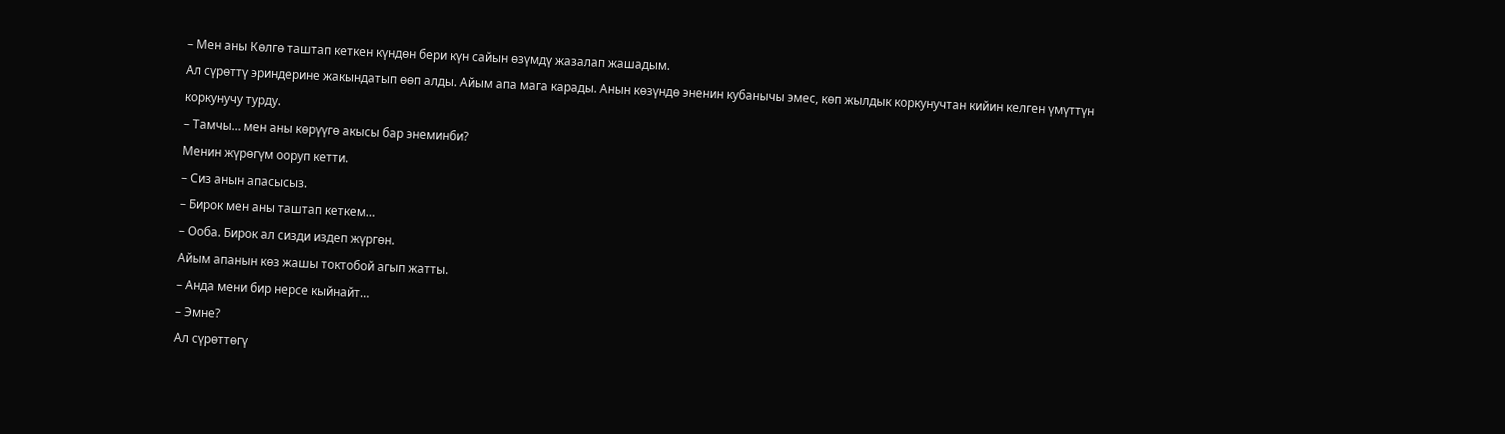– Мен аны Көлгө таштап кеткен күндөн бери күн сайын өзүмдү жазалап жашадым.
Ал сүрөттү эриндерине жакындатып өөп алды. Айым апа мага карады. Анын көзүндө эненин кубанычы эмес, көп жылдык коркунучтан кийин келген үмүттүн коркунучу турду.
– Тамчы… мен аны көрүүгө акысы бар энеминби?
Менин жүрөгүм ооруп кетти.
– Сиз анын апасысыз.
– Бирок мен аны таштап кеткем…
– Ооба. Бирок ал сизди издеп жүргөн.
Айым апанын көз жашы токтобой агып жатты.
– Анда мени бир нерсе кыйнайт…
– Эмне?
Ал сүрөттөгү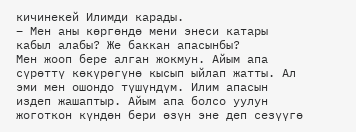кичинекей Илимди карады.
– Мен аны көргөндө мени энеси катары кабыл алабы? Же баккан апасынбы?
Мен жооп бере алган жокмун. Айым апа сүрөттү көкүрөгүнө кысып ыйлап жатты. Ал эми мен ошондо түшүндүм. Илим апасын издеп жашаптыр. Айым апа болсо уулун жоготкон күндөн бери өзүн эне деп сезүүгө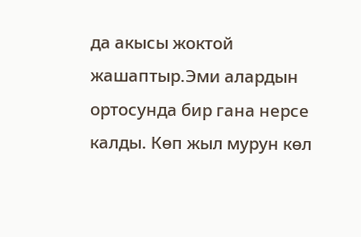да акысы жоктой жашаптыр.Эми алардын ортосунда бир гана нерсе калды. Көп жыл мурун көл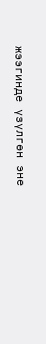жээгинде үзүлгөн эне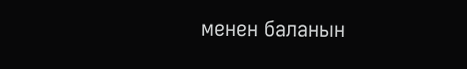менен баланын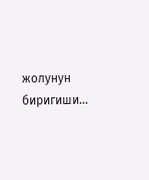жолунун биригиши…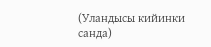(Уландысы кийинки санда)